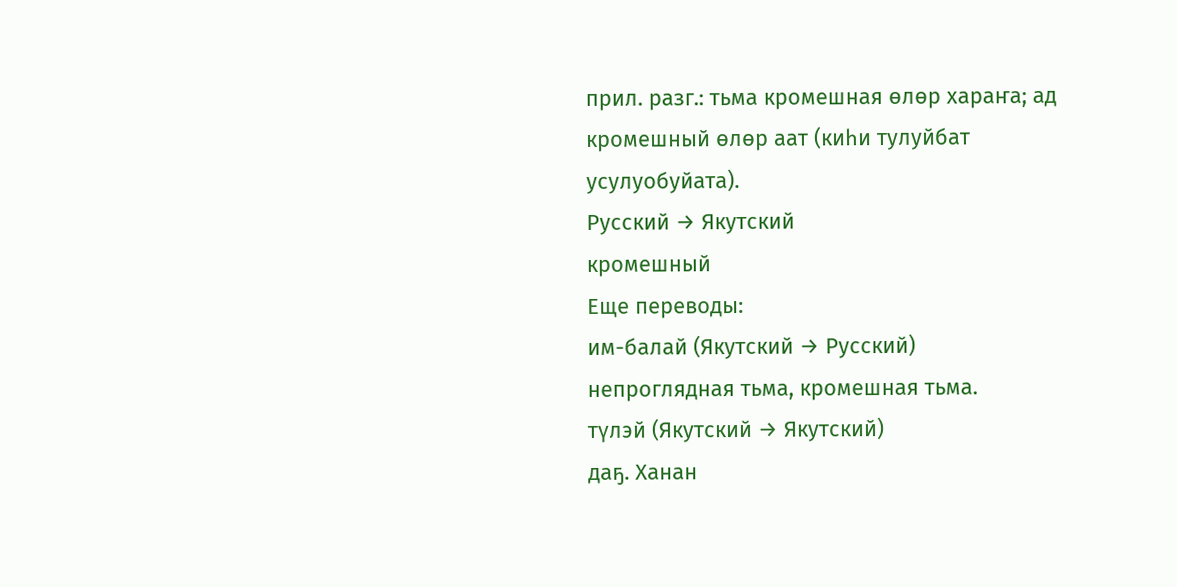прил. разг.: тьма кромешная өлөр хараҥа; ад кромешный өлөр аат (киһи тулуйбат усулуобуйата).
Русский → Якутский
кромешный
Еще переводы:
им-балай (Якутский → Русский)
непроглядная тьма, кромешная тьма.
түлэй (Якутский → Якутский)
даҕ. Ханан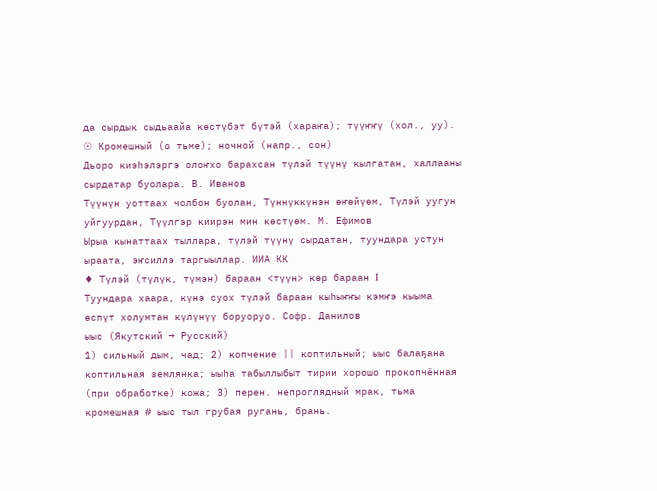да сырдык сыдьаайа көстүбэт бүтэй (хараҥа); түүҥҥү (хол., уу). ☉ Кромешный (о тьме); ночной (напр., сон)
Дьоро киэһэлэргэ олоҥхо барахсан түлэй түүнү кылгатан, халлааны сырдатар буолара. В. Иванов
Түүнүн уоттаах чолбон буолан, Түннүккүнэн өҥөйүөм, Түлэй уугун уйгуурдан, Түүлгэр киирэн мин көстүөм. М. Ефимов
Ырыа кынаттаах тыллара, түлэй түүнү сырдатан, туундара устун ыраата, эҥсиллэ таргыыллар. ИИА КК
♦ Түлэй (түлүк, түмэн) бараан <түүн> көр бараан I
Туундара хаара, күнэ суох түлэй бараан кыһыҥҥы кэмҥэ кыыма өспүт холумтан күлүнүү боруоруо. Софр. Данилов
ыыс (Якутский → Русский)
1) сильный дым, чад; 2) копчение || коптильный; ыыс балаҕана коптильная землянка; ыыһа табыллыбыт тирии хорошо прокопчённая (при обработке) кожа; 3) перен. непроглядный мрак, тьма кромешная # ыыс тыл грубая ругань, брань.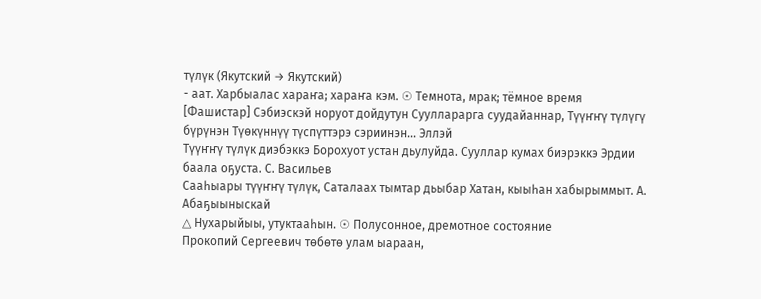түлүк (Якутский → Якутский)
- аат. Харбыалас хараҥа; хараҥа кэм. ☉ Темнота, мрак; тёмное время
[Фашистар] Сэбиэскэй норуот дойдутун Суулларарга суудайаннар, Түүҥҥү түлүгү бүрүнэн Түөкүннүү түспүттэрэ сэриинэн... Эллэй
Түүҥҥү түлүк диэбэккэ Борохуот устан дьулуйда. Сууллар кумах биэрэккэ Эрдии баала оҕуста. С. Васильев
Сааһыары түүҥҥү түлүк, Саталаах тымтар дьыбар Хатан, кыыһан хабырыммыт. А. Абаҕыыныскай
△ Нухарыйыы, утуктааһын. ☉ Полусонное, дремотное состояние
Прокопий Сергеевич төбөтө улам ыараан,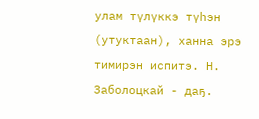улам түлүккэ түһэн (утуктаан), ханна эрэ тимирэн испитэ. Н. Заболоцкай - даҕ.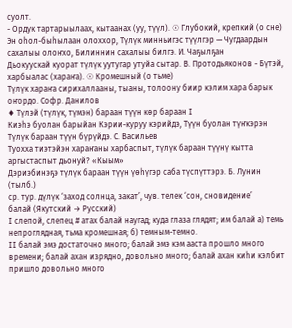суолт.
- Ордук тартарыылаах, кытаанах (уу, түүл). ☉ Глубокий, крепкий (о сне)
Эн оһол-быһылаан олоххор, Түлүк минньигэс түүлгэр — Чугдаардын сахалыы олоҥхо, Билиннин сахалыы билгэ. И. Чаҕылҕан
Дьокуускай куорат түлүк уутугар утуйа сытар. В. Протодьяконов - Бүтэй, харбыалас (хараҥа). ☉ Кромешный (о тьме)
Түлүк хараҥа сирихаллааны, тыаны, толоону биир кэлим хара барык оҥордо. Софр. Данилов
♦ Түлэй (түлүк, түмэн) бараан түүн көр бараан I
Киэһэ буолан барыйан Кэрии-куруу кэрийдэ, Түүн буолан түҥкэрэн Түлүк бараан түүн бүрүйдэ. С. Васильев
Туохха тиэтэйэн хараҥаны харбаспыт, түлүк бараан түүнү кытта аргыстаспыт дьонуй? «Кыым»
Дэриэбинэҕэ түлүк бараан түүн үөһүгэр саба түспүттэрэ. Б. Лунин (тылб.)
ср. тур. дүлүк ‘заход солнца, закат’, чув. телек ‘сон, сновидение’
балай (Якутский → Русский)
I слепой, слепец # атах балай наугад; куда глаза глядят; им балай а) темь непроглядная, тьма кромешная; б) темным-темно.
II балай эмэ достаточно много; балай эмэ кэм ааста прошло много времени; балай ахан изрядно, довольно много; балай ахан киһи кэлбит пришло довольно много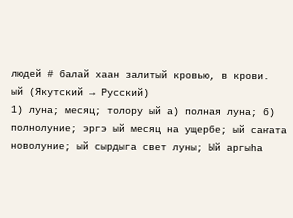людей # балай хаан залитый кровью, в крови.
ый (Якутский → Русский)
1) луна; месяц; толору ый а) полная луна; б) полнолуние; эргэ ый месяц на ущербе; ый саҥата новолуние; ый сырдыга свет луны; Ый аргыһа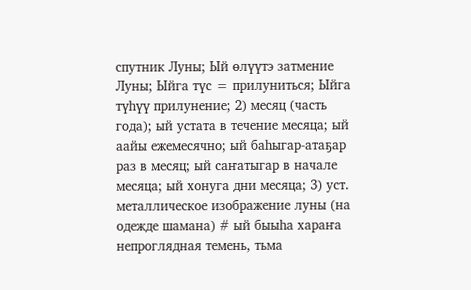спутник Луны; Ый өлүүтэ затмение Луны; Ыйга түс = прилуниться; Ыйга түһүү прилунение; 2) месяц (часть года); ый устата в течение месяца; ый аайы ежемесячно; ый баһыгар-атаҕар раз в месяц; ый саҥатыгар в начале месяца; ый хонуга дни месяца; 3) уст. металлическое изображение луны (на одежде шамана) # ый быыһа хараҥа непроглядная темень, тьма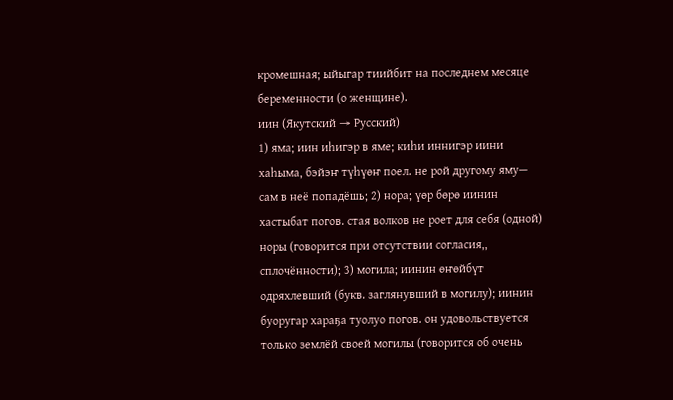кромешная; ыйыгар тиийбит на последнем месяце беременности (о женщине).
иин (Якутский → Русский)
1) яма; иин иһигэр в яме; киһи иннигэр иини хаһыма, бэйэҥ түһүөҥ поел. не рой другому яму— сам в неё попадёшь; 2) нора; үөр бөрө иинин хастыбат погов. стая волков не роет для себя (одной) норы (говорится при отсутствии согласия,, сплочённости); 3) могила; иинин өҥөйбүт одряхлевший (букв. заглянувший в могилу); иинин буоругар хараҕа туолуо погов. он удовольствуется только землёй своей могилы (говорится об очень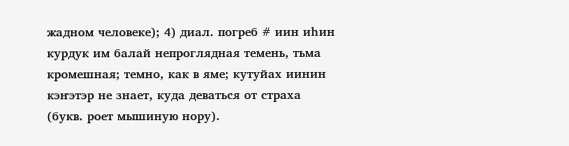жадном человеке); 4) диал. погреб # иин иһин курдук им балай непроглядная темень, тьма кромешная; темно, как в яме; кутуйах иинин кэҥэтэр не знает, куда деваться от страха (букв. роет мышиную нору).